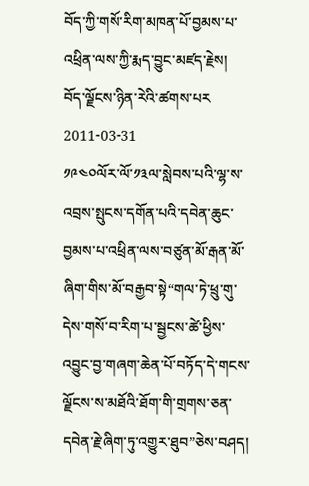བོད་ཀྱི་གསོ་རིག་མཁན་པོ་བྱམས་པ་འཕྲིན་ལས་ཀྱི་རྨད་བྱུང་མཛད་རྗེས།
བོད་ལྗོངས་ཉིན་རེའི་ཚགས་པར 2011-03-31
༡༩༤༠ལོར་ལོ་༡༣ལ་སླེབས་པའི་ལྷ་ས་འབྲས་སྤུངས་དགོན་པའི་དབེན་ཆུང་བྱམས་པ་འཕྲིན་ལས་བཙུན་མོ་རྒན་མོ་ཞིག་གིས་མོ་བརྒྱབ་སྟེ“གལ་ཏེ་ཕྲུ་གུ་དེས་གསོ་བ་རིག་པ་སྦྱངས་ཚེ་ཕྱིས་འབྱུང་བྱ་གཞག་ཆེན་པོ་བཏོད་དེ་གངས་ལྗོངས་ས་མཐོའི་ཐོག་གི་གྲགས་ཅན་དབེན་རྗེ་ཞིག་ཏུ་འགྱུར་ཐུབ”ཅེས་བཤད།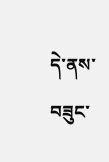དེ་ནས་བཟུང་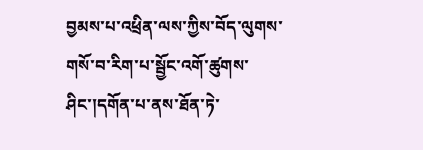བྱམས་པ་འཕྲིན་ལས་ཀྱིས་བོད་ལུགས་གསོ་བ་རིག་པ་སྦྱོང་འགོ་ཚུགས་ཤིང་།དགོན་པ་ནས་ཐོན་ཏེ་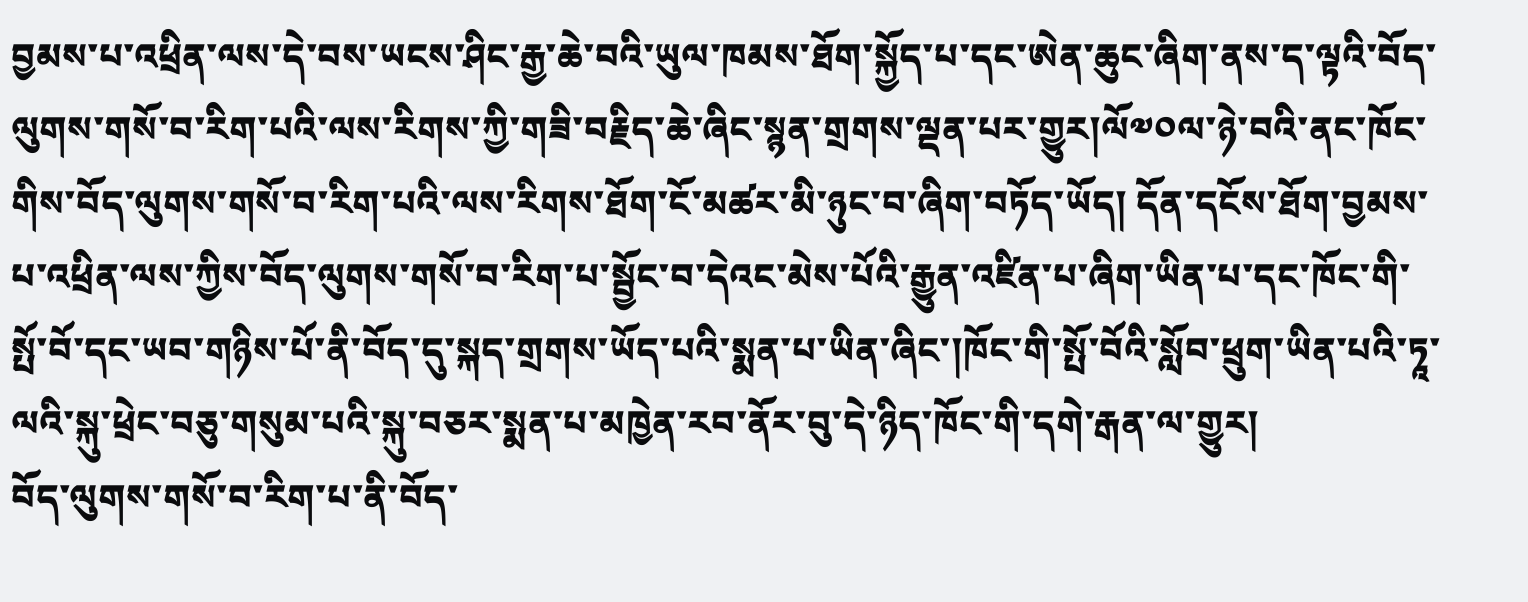བྱམས་པ་འཕྲིན་ལས་དེ་བས་ཡངས་ཤིང་རྒྱ་ཆེ་བའི་ཡུལ་ཁམས་ཐོག་སྐྱོད་པ་དང་ཨེན་ཆུང་ཞིག་ནས་ད་ལྟའི་བོད་ལུགས་གསོ་བ་རིག་པའི་ལས་རིགས་ཀྱི་གཟི་བརྗིད་ཆེ་ཞིང་སྙན་གྲགས་ལྡན་པར་གྱུར།ལོ༧༠ལ་ཉེ་བའི་ནང་ཁོང་གིས་བོད་ལུགས་གསོ་བ་རིག་པའི་ལས་རིགས་ཐོག་ངོ་མཚར་མི་ཉུང་བ་ཞིག་བཏོད་ཡོད། དོན་དངོས་ཐོག་བྱམས་པ་འཕྲིན་ལས་ཀྱིས་བོད་ལུགས་གསོ་བ་རིག་པ་སྦྱོང་བ་དེའང་མེས་པོའི་རྒྱུན་འཛིན་པ་ཞིག་ཡིན་པ་དང་ཁོང་གི་སྤོ་བོ་དང་ཡབ་གཉིས་པོ་ནི་བོད་དུ་སྐད་གྲགས་ཡོད་པའི་སྨན་པ་ཡིན་ཞིང་།ཁོང་གི་སྤོ་བོའི་སློབ་ཕྲུག་ཡིན་པའི་ཏཱ་ལའི་སྐུ་ཕྲེང་བཅུ་གསུམ་པའི་སྐུ་བཅར་སྨན་པ་མཁྱེན་རབ་ནོར་བུ་དེ་ཉིད་ཁོང་གི་དགེ་རྒན་ལ་གྱུར།
བོད་ལུགས་གསོ་བ་རིག་པ་ནི་བོད་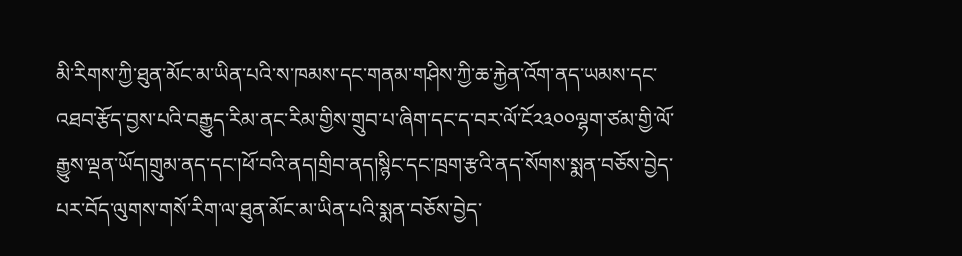མི་རིགས་ཀྱི་ཐུན་མོང་མ་ཡིན་པའི་ས་ཁམས་དང་གནམ་གཤིས་ཀྱི་ཆ་རྐྱེན་འོག་ནད་ཡམས་དང་འཐབ་རྩོད་བྱས་པའི་བརྒྱུད་རིམ་ནང་རིམ་གྱིས་གྲུབ་པ་ཞིག་དང་ད་བར་ལོ་ངོ༢༣༠༠ལྷག་ཙམ་གྱི་ལོ་རྒྱུས་ལྡན་ཡོད།གྲུམ་ནད་དང་།ཕོ་བའི་ནད།གྲིབ་ནད།སྙིང་དང་ཁྲག་རྩའི་ནད་སོགས་སྨན་བཅོས་བྱེད་པར་བོད་ལུགས་གསོ་རིག་ལ་ཐུན་མོང་མ་ཡིན་པའི་སྨན་བཅོས་བྱེད་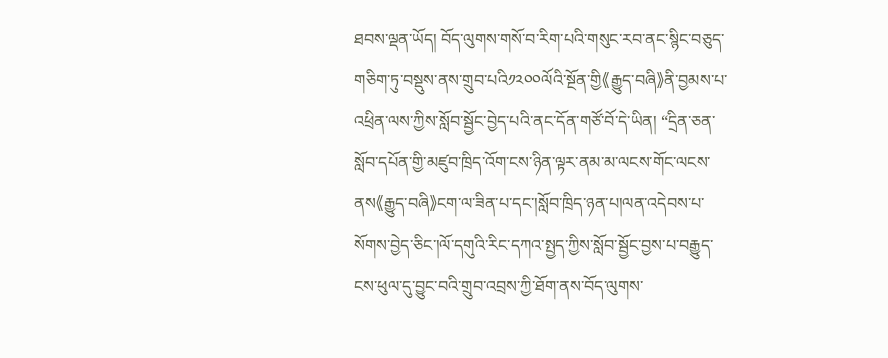ཐབས་ལྡན་ཡོད། བོད་ལུགས་གསོ་བ་རིག་པའི་གསུང་རབ་ནང་སྙིང་བཅུད་གཅིག་ཏུ་བསྡུས་ནས་གྲུབ་པའི༡༢༠༠ལོའི་སྔོན་གྱི《རྒྱུད་བཞི》ནི་བྱམས་པ་འཕྲིན་ལས་ཀྱིས་སློབ་སྦྱོང་བྱེད་པའི་ནང་དོན་གཙོ་བོ་དེ་ཡིན། “དྲིན་ཅན་སློབ་དཔོན་གྱི་མཛུབ་ཁྲིད་འོག་ངས་ཉིན་ལྟར་ནམ་མ་ལངས་གོང་ལངས་ནས《རྒྱུད་བཞི》ངག་ལ་ཟིན་པ་དང་།སློབ་ཁྲིད་ཉན་པ།ལན་འདེབས་པ་སོགས་བྱེད་ཅིང་།ལོ་དགུའི་རིང་དཀའ་སྤྱད་ཀྱིས་སློབ་སྦྱོང་བྱས་པ་བརྒྱུད་ངས་ཕུལ་དུ་བྱུང་བའི་གྲུབ་འབྲས་ཀྱི་ཐོག་ནས་བོད་ལུགས་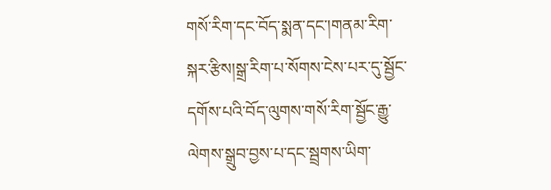གསོ་རིག་དང་བོད་སྨན་དང་།གནམ་རིག་སྐར་རྩིས།སྒྲ་རིག་པ་སོགས་ངེས་པར་དུ་སྦྱོང་དགོས་པའི་བོད་ལུགས་གསོ་རིག་སྦྱོང་རྒྱུ་ལེགས་སྒྲུབ་བྱས་པ་དང་སྦྲགས་ཡིག་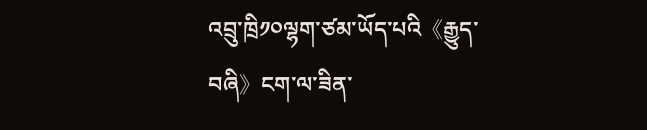འབྲུ་ཁྲི༡༠ལྷག་ཙམ་ཡོད་པའི《རྒྱུད་བཞི》ངག་ལ་ཟིན་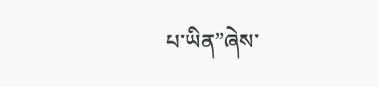པ་ཡིན”ཞེས་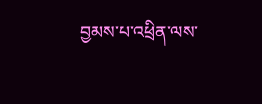བྱམས་པ་འཕྲིན་ལས་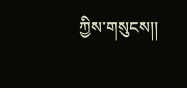ཀྱིས་གསུངས།།